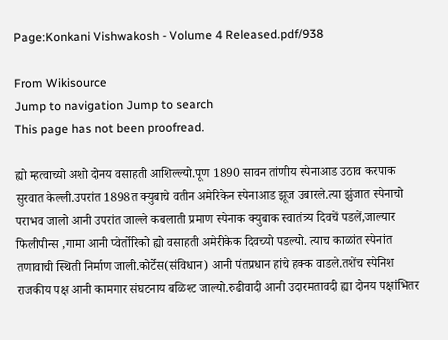Page:Konkani Vishwakosh - Volume 4 Released.pdf/938

From Wikisource
Jump to navigation Jump to search
This page has not been proofread.

ह्यो म्हत्वाच्यो अशो दोनय वसाहती आशिल्ल्यो.पूण 1890 सावन तांणीय स्पेनाआड उठाव करपाक सुरवात केल्ली.उपरांत 1898त क्युबाचे वतीन अमेरिकेन स्पेनाआड झूज उबारले.त्या झुंजात स्पेनाचो पराभव जालो आनी उपरांत जाल्ले कबलाती प्रमाण स्पेनाक क्युबाक स्वातंत्र्य दिवचें पडलें,जाल्यार फिलीपीन्स ,गामा आनी प्वेर्तोरिको ह्यो वसाहती अमेरीकेक दिवच्यो पडल्यो. त्याच काळांत स्पेनांत तणावाची स्थिती निर्माण जाली.कोर्टेस(संविधान) आनी पंतप्रधान हांचे हक्क वाडले.तशेंच स्पेनिश राजकीय पक्ष आनी कामगार संघटनाय बळिश्ट जाल्यो.रुढीवादी आनी उदारमतावदी ह्या दोनय पक्षांभितर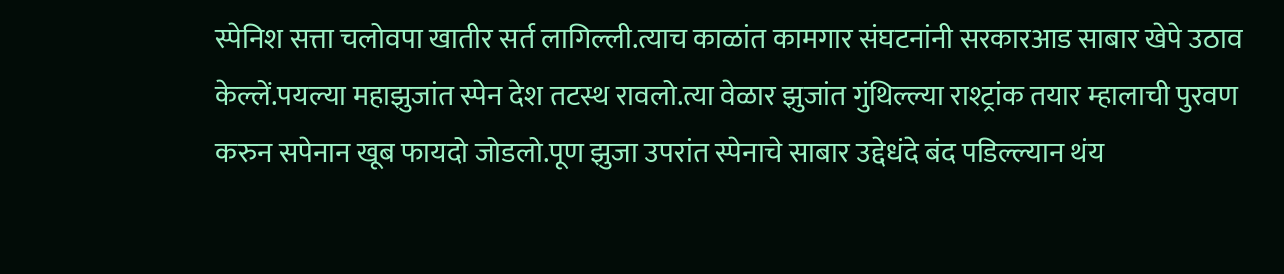स्पेनिश सत्ता चलोवपा खातीर सर्त लागिल्ली.त्याच काळांत कामगार संघटनांनी सरकारआड साबार खेपे उठाव केल्लें.पयल्या महाझुजांत स्पेन देश तटस्थ रावलो.त्या वेळार झुजांत गुंथिल्ल्या राश्ट्रांक तयार म्हालाची पुरवण करुन सपेनान खूब फायदो जोडलो.पूण झुजा उपरांत स्पेनाचे साबार उद्देधंदे बंद पडिल्ल्यान थंय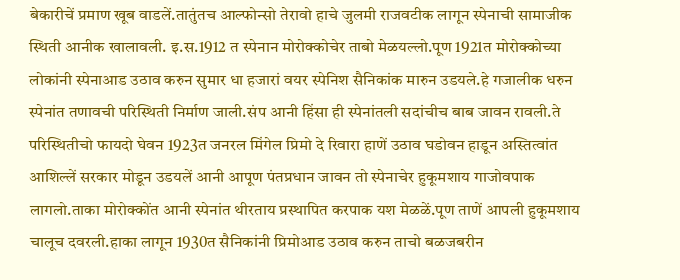बेकारीचें प्रमाण खूब वाडलें.तातुंतच आल्फोन्सो तेरावो हाचे जुलमी राजवटीक लागून स्पेनाची सामाजीक स्थिती आनीक खालावली. इ.स.1912 त स्पेनान मोरोक्कोचेर ताबो मेळयल्लो.पूण 1921त मोरोक्कोच्या लोकांनी स्पेनाआड उठाव करुन सुमार धा हजारां वयर स्पेनिश सैनिकांक मारुन उडयले.हे गजालीक धरुन स्पेनांत तणावची परिस्थिती निर्माण जाली.संप आनी हिंसा ही स्पेनांतली सदांचीच बाब जावन रावली.ते परिस्थितीचो फायदो घेवन 1923त जनरल मिंगेल प्रिमो दे रिवारा हाणें उठाव घडोवन हाडून अस्तित्वांत आशिल्लें सरकार मोडून उडयलें आनी आपूण पंतप्रधान जावन तो स्पेनाचेर हुकूमशाय गाजोवपाक लागलो.ताका मोरोक्कोंत आनी स्पेनांत थीरताय प्रस्थापित करपाक यश मेळळें.पूण ताणें आपली हुकूमशाय चालूच दवरली.हाका लागून 1930त सैनिकांनी प्रिमोआड उठाव करुन ताचो बळजबरीन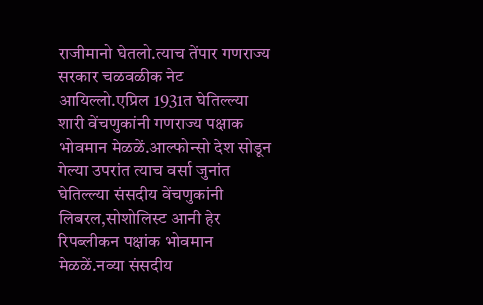राजीमानो घेतलो.त्याच तेंपार गणराज्य सरकार चळवळीक नेट आयिल्लो.एप्रिल 1931त घेतिल्ल्या शारी वेंचणुकांनी गणराज्य पक्षाक भोवमान मेळळें.आल्फोन्सो देश सोडून गेल्या उपरांत त्याच वर्सा जुनांत घेतिल्ल्या संसदीय वेंचणुकांनी लिबरल,सोशोलिस्ट आनी हेर रिपब्लीकन पक्षांक भोवमान मेळळें.नव्या संसदीय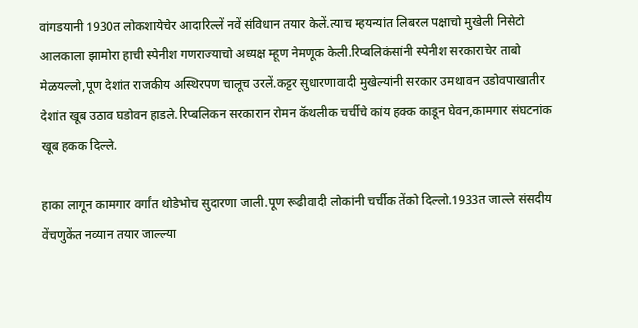वांगडयानी 1930त लोकशायेचेर आदारिल्लें नवें संविधान तयार केलें.त्याच म्हयन्यांत लिबरल पक्षाचो मुखेली निसेटो आलकाला झामोरा हाची स्पेनीश गणराज्याचो अध्यक्ष म्हूण नेमणूक केली.रिप्बलिकंसांनी स्पेनीश सरकाराचेर ताबो मेळयल्लो,पूण देशांत राजकीय अस्थिरपण चालूच उरलें.कट्टर सुधारणावादी मुखेल्यांनी सरकार उमथावन उडोवपाखातीर देशांत खूब उठाव घडोवन हाडले.रिप्बलिकन सरकारान रोमन कॅथलीक चर्चीचे कांय हक्क काडून घेवन,कामगार संघटनांक खूब हकक दिल्ले.

हाका लागून कामगार वर्गांत थोडेभोच सुदारणा जाली.पूण रूढीवादी लोकांनी चर्चीक तेंको दिल्लो.1933त जाल्ले संसदीय वेंचणुकेंत नव्यान तयार जाल्ल्या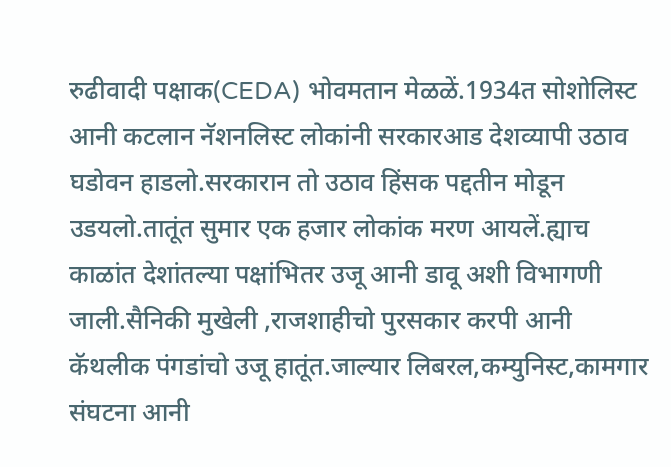रुढीवादी पक्षाक(CEDA) भोवमतान मेळळें.1934त सोशोलिस्ट आनी कटलान नॅशनलिस्ट लोकांनी सरकारआड देशव्यापी उठाव घडोवन हाडलो.सरकारान तो उठाव हिंसक पद्दतीन मोडून उडयलो.तातूंत सुमार एक हजार लोकांक मरण आयलें.ह्याच काळांत देशांतल्या पक्षांभितर उजू आनी डावू अशी विभागणी जाली.सैनिकी मुखेली ,राजशाहीचो पुरसकार करपी आनी कॅथलीक पंगडांचो उजू हातूंत.जाल्यार लिबरल,कम्युनिस्ट,कामगार संघटना आनी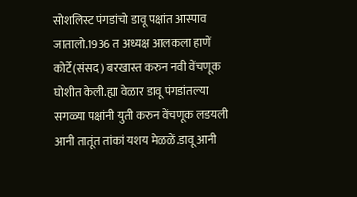सोशलिस्ट पंगडांचो डावू पक्षांत आस्पाव जातालो.1936 त अध्यक्ष आलकला हाणें कोर्टे(संसद) बरखास्त करुन नवी वेंचणूक घोशीत केली.ह्या वेळार डावू पंगडांतल्या सगळ्या पक्षांनी युती करुन वेंचणूक लडयली आनी तातूंत तांकां यशय मेळळें.डावू आनी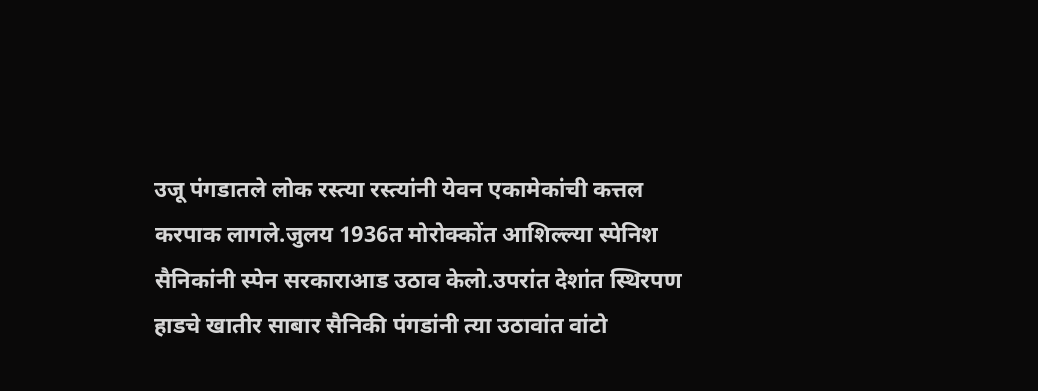उजू पंगडातले लोक रस्त्या रस्त्यांनी येवन एकामेकांची कत्तल करपाक लागले.जुलय 1936त मोरोक्कोंत आशिल्ल्या स्पेनिश सैनिकांनी स्पेन सरकाराआड उठाव केलो.उपरांत देशांत स्थिरपण हाडचे खातीर साबार सैनिकी पंगडांनी त्या उठावांत वांटो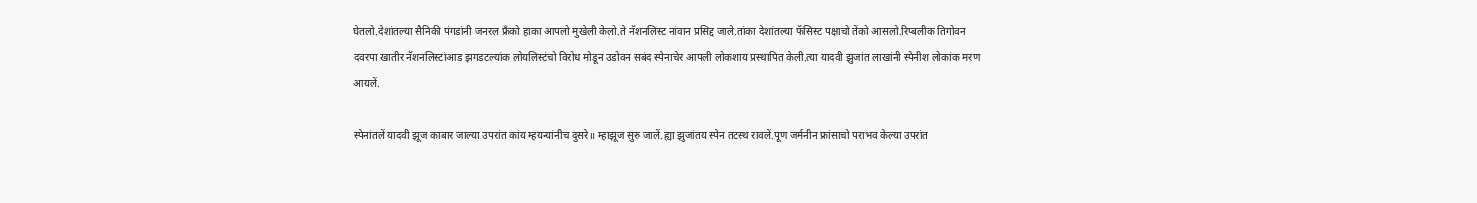घेतलो.देशांतल्या सैनिकी पंगडांनी जनरल फ्रँको हाका आपलो मुखेली केलो.ते नॅशनलिस्ट नांवान प्रसिद्द जाले.तांका देशांतल्या फॅसिस्ट पक्षाचो तेंको आसलो.रिप्बलीक तिगोवन दवरपा खातीर नॅशनलिस्टांआड झगडटल्यांक लोयलिस्टंचो विरोध मोडून उडोवन सबंद स्पेनाचेर आपली लोकशाय प्रस्थापित केली.त्या यादवी झुजांत लाखांनी स्पेनीश लोकांक मरण आयलें.

स्पेनांतलें यादवी झूज काबार जाल्या उपरांत कांय म्हयन्यांनीच दुसरे॥ म्हाझूज सुरु जालें.ह्या झुजांतय स्पेन तटस्थ रावलें.पूण जर्मनीन फ्रांसाचो पराभव केल्या उपरांत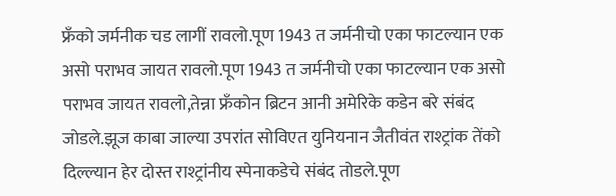फ्रँको जर्मनीक चड लागीं रावलो.पूण 1943 त जर्मनीचो एका फाटल्यान एक असो पराभव जायत रावलो.पूण 1943 त जर्मनीचो एका फाटल्यान एक असो पराभव जायत रावलो,तेन्ना फ्रँकोन ब्रिटन आनी अमेरिके कडेन बरे संबंद जोडले.झूज काबा जाल्या उपरांत सोविएत युनियनान जैतीवंत राश्ट्रांक तेंको दिल्ल्यान हेर दोस्त राश्ट्रांनीय स्पेनाकडेचे संबंद तोडले.पूण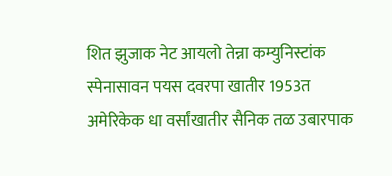शित झुजाक नेट आयलो तेन्ना कम्युनिस्टांक स्पेनासावन पयस दवरपा खातीर 1953त अमेरिकेक धा वर्सांखातीर सैनिक तळ उबारपाक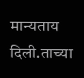मान्यताय दिली.ताच्या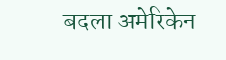बदला अमेरिकेन